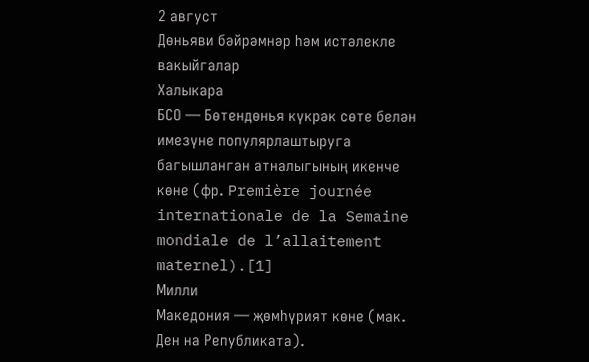2 август
Дөньяви бәйрәмнәр һәм истәлекле вакыйгалар
Халыкара
БСО — Бөтендөнья күкрәк сөте белән имезүне популярлаштыруга багышланган атналыгының икенче көне (фр. Première journée internationale de la Semaine mondiale de l’allaitement maternel).[1]
Милли
Македония — җөмһүрият көне (мак. Ден на Републиката).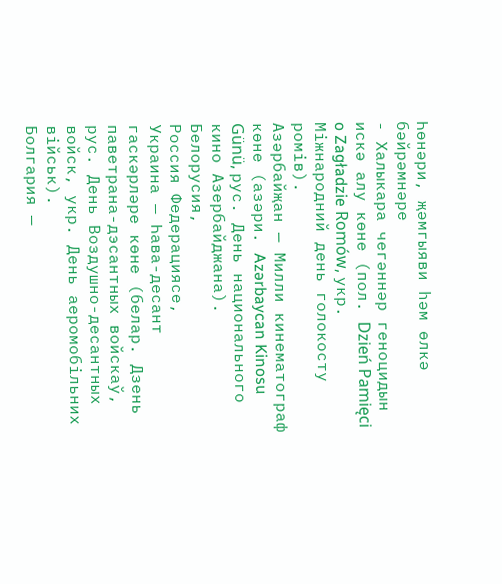Һөнәри, җәмгыяви һәм өлкә бәйрәмнәре
- Халыкара чегәннәр геноцидын искә алу көне (пол. Dzień Pamięci o Zagładzie Romów, укр. Міжнародний день голокосту ромів).
Азәрбайҗан — Милли кинематограф көне (азәри. Azərbaycan Kinosu Günü, рус. День национального кино Азербайджана).
Белорусия,
Россия Федерациясе,
Украина — Һава-десант гаскәрләре көне (белар. Дзень паветрана-дэсантных войскаў, рус. День Воздушно-десантных войск, укр. День аеромобільних військ).
Болгария —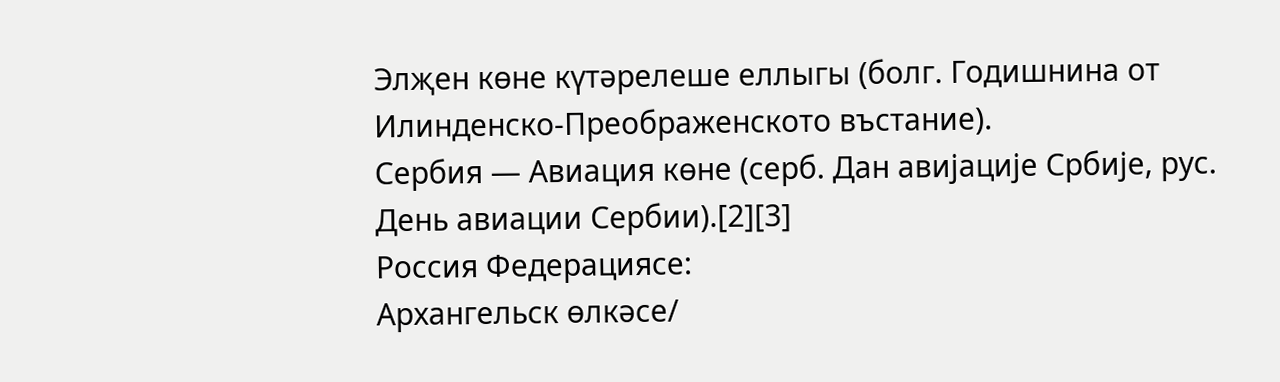Элҗен көне күтәрелеше еллыгы (болг. Годишнина от Илинденско-Преображенското въстание).
Сербия — Авиация көне (серб. Дан авијације Србије, рус. День авиации Сербии).[2][3]
Россия Федерациясе:
Архангельск өлкәсе/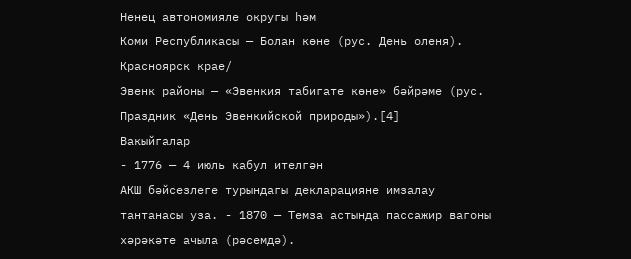Ненец автономияле округы һәм
Коми Республикасы — Болан көне (рус. День оленя).
Красноярск крае/
Эвенк районы — «Эвенкия табигате көне» бәйрәме (рус. Праздник «День Эвенкийской природы»).[4]
Вакыйгалар
- 1776 — 4 июль кабул ителгән
АКШ бәйсезлеге турындагы декларацияне имзалау тантанасы уза. - 1870 — Темза астында пассажир вагоны хәрәкәте ачыла (рәсемдә).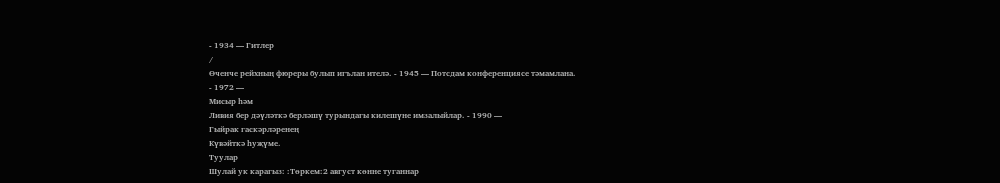- 1934 — Гитлер
/
Өченче рейхның фюреры булып игълан ителә. - 1945 — Потсдам конференциясе тәмамлана.
- 1972 —
Мисыр һәм
Ливия бер дәүләткә берләшү турындагы килешүне имзалыйлар. - 1990 —
Гыйрак гаскәрләренең
Күвәйткә һуҗүме.
Туулар
Шулай ук карагыз: :Төркем:2 август көнне туганнар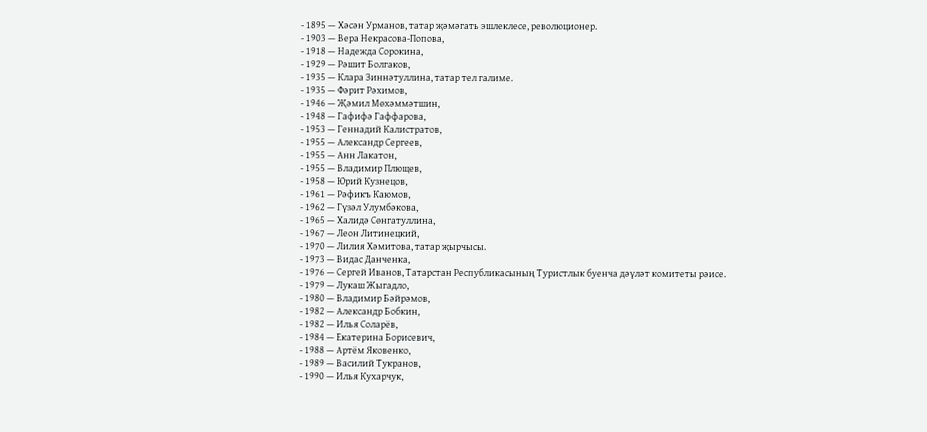- 1895 — Хәсән Урманов, татар җәмәгать эшлеклесе, революционер.
- 1903 — Вера Некрасова-Попова,
- 1918 — Надежда Сорокина,
- 1929 — Рәшит Болгаков,
- 1935 — Клара Зиннәтуллина, татар тел галиме.
- 1935 — Фәрит Рәхимов,
- 1946 — Җәмил Мөхәммәтшин,
- 1948 — Гафифә Гаффарова,
- 1953 — Геннадий Калистратов,
- 1955 — Александр Сергеев,
- 1955 — Анн Лакатон,
- 1955 — Владимир Плющев,
- 1958 — Юрий Кузнецов,
- 1961 — Рәфикъ Каюмов,
- 1962 — Гүзәл Улумбәкова,
- 1965 — Халидә Сөнгатуллина,
- 1967 — Леон Литинецкий,
- 1970 — Лилия Хәмитова, татар җырчысы.
- 1973 — Видас Данченка,
- 1976 — Сергей Иванов, Татарстан Республикасының Туристлык буенча дәүләт комитеты рәисе.
- 1979 — Лукаш Жыгадло,
- 1980 — Владимир Бәйрәмов,
- 1982 — Александр Бобкин,
- 1982 — Илья Соларёв,
- 1984 — Екатерина Борисевич,
- 1988 — Артём Яковенко,
- 1989 — Василий Тукранов,
- 1990 — Илья Кухарчук,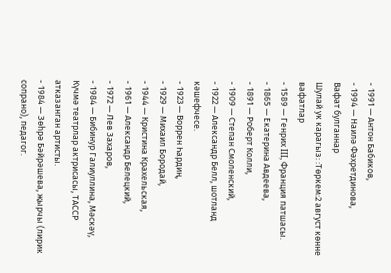- 1991 — Антон Бабиков,
- 1994 — Наилә Фәхретдинова,
Вафат булганнар
Шулай ук карагыз: :Төркем:2 август көнне вафатлар
- 1589 — Генрих III, Франция патшасы.
- 1865 — Екатерина Авдеева,
- 1891 — Роберт Колли,
- 1909 — Степан Смоленский,
- 1922 — Александр Белл, шотланд кәшефчесе.
- 1923 — Воррен Һардиң,
- 1929 — Михаил Бородай,
- 1944 — Кристина Крахельская,
- 1961 — Александр Белецкий,
- 1972 — Лев Захаров,
- 1984 — Бибинур Галиуллина, Мәскәү, Күчмә театрлар актрисасы, ТАССР атказанган артисты.
- 1984 — Зөһрә Бәйрәшева, җырчы (лирик сопрано), педагог.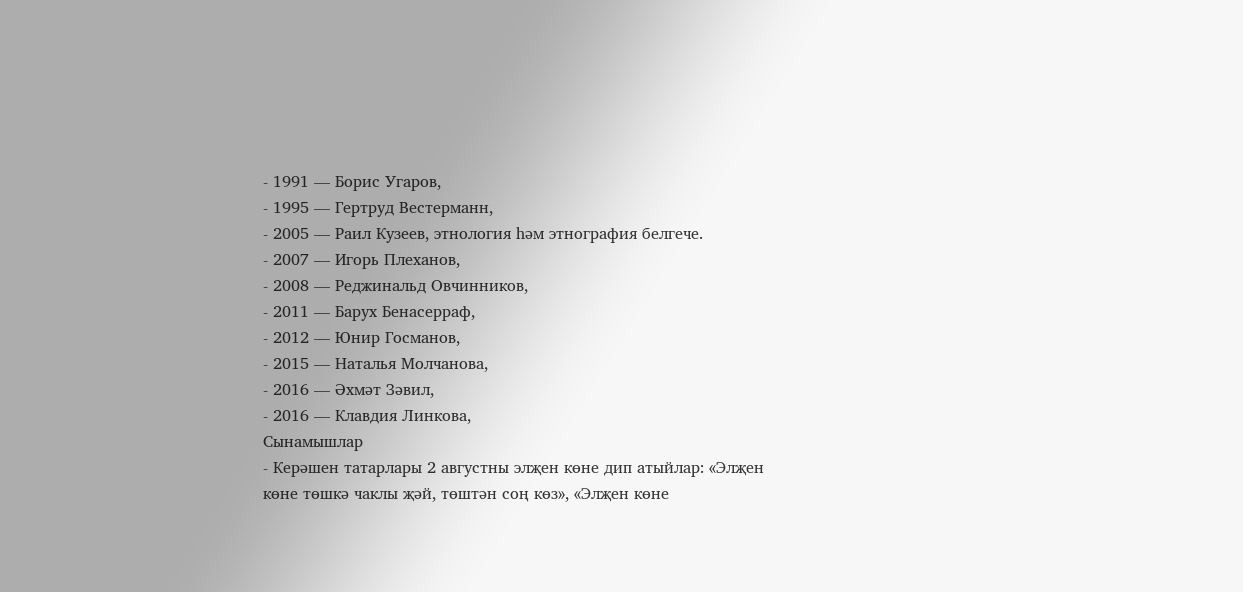- 1991 — Борис Угаров,
- 1995 — Гертруд Вестерманн,
- 2005 — Раил Кузеев, этнология һәм этнография белгече.
- 2007 — Игорь Плеханов,
- 2008 — Реджинальд Овчинников,
- 2011 — Барух Бенасерраф,
- 2012 — Юнир Госманов,
- 2015 — Наталья Молчанова,
- 2016 — Әхмәт Зәвил,
- 2016 — Клавдия Линкова,
Сынамышлар
- Керәшен татарлары 2 августны элҗен көне дип атыйлар: «Элҗен көне төшкә чаклы җәй, төштән соң көз», «Элҗен көне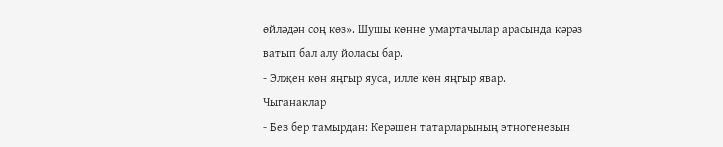өйләдән соң көз». Шушы көнне умартачылар арасында кәрәз ватып бал алу йоласы бар.
- Элҗен көн яңгыр яуса, илле көн яңгыр явар.
Чыганаклар
- Без бер тамырдан: Керәшен татарларының этногенезын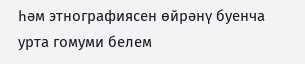һәм этнографиясен өйрәнү буенча урта гомуми белем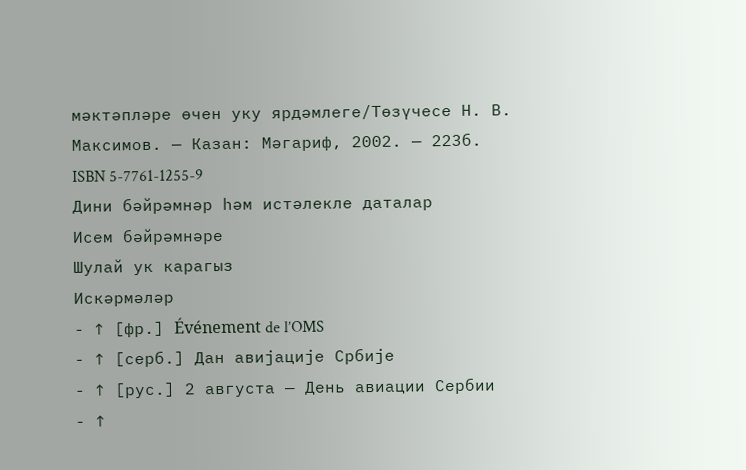мәктәпләре өчен уку ярдәмлеге/Төзүчесе Н. В. Максимов. — Казан: Мәгариф, 2002. — 223б. ISBN 5-7761-1255-9
Дини бәйрәмнәр һәм истәлекле даталар
Исем бәйрәмнәре
Шулай ук карагыз
Искәрмәләр
- ↑ [фр.] Événement de l’OMS
- ↑ [серб.] Дан авијације Србије
- ↑ [рус.] 2 августа — День авиации Сербии
- ↑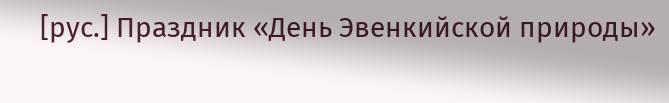[рус.] Праздник «День Эвенкийской природы»